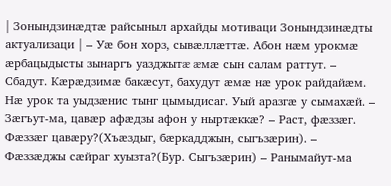| Зонындзинæдтæ райсыныл архайды мотиваци Зонындзинæдты актуализаци | – Уæ бон хорз, сывæллæттæ. Абон нæм урокмæ æрбацыдысты зынаргъ уазджытæ æмæ сын салам раттут. – Сбадут. Кæрæдзимæ бакæсут, бахудут æмæ нæ урок райдайæм. Нæ урок та уыдзæнис тынг цымыдисаг. Уый аразгæ у сымахæй. – Зæгъут-ма, цавæр афæдзы афон у ныртæккæ? – Раст, фæззæг. Фæззæг цавæру?(Хъæздыг, бæркадджын, сыгъзæрин). – Фæззæджы сæйраг хуызта?(Бур. Сыгъзæрин) – Ранымайут-ма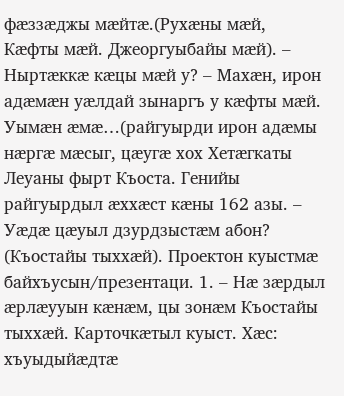фæззæджы мæйтæ.(Рухæны мæй, Кæфты мæй. Джеоргуыбайы мæй). – Ныртæккæ кæцы мæй у? – Махæн, ирон адæмæн уæлдай зынаргъ у кæфты мæй. Уымæн æмæ…(райгуырди ирон адæмы нæргæ мæсыг, цæугæ хох Хетæгкаты Леуаны фырт Къоста. Генийы райгуырдыл æххæст кæны 162 азы. – Уæдæ цæуыл дзурдзыстæм абон? (Къостайы тыххæй). Проектон куыстмæ байхъусын/презентаци. 1. – Нæ зæрдыл æрлæууын кæнæм, цы зонæм Къостайы тыххæй. Карточкæтыл куыст. Хæс: хъуыдыйæдтæ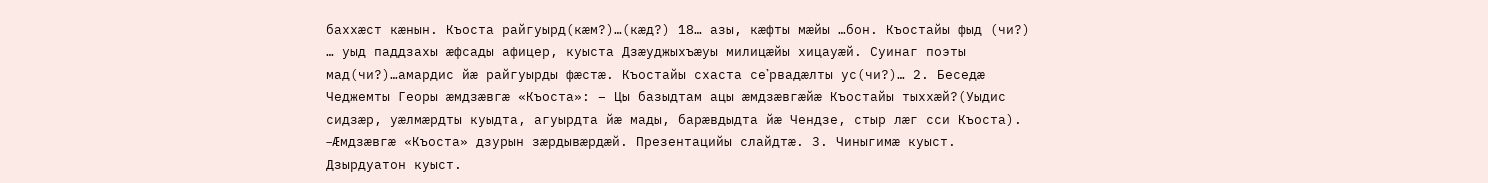баххæст кæнын. Къоста райгуырд(кæм?)…(кæд?) 18… азы, кæфты мæйы …бон. Къостайы фыд (чи?) … уыд паддзахы æфсады афицер, куыста Дзæуджыхъæуы милицæйы хицауæй. Суинаг поэты мад(чи?)…амардис йæ райгуырды фæстæ. Къостайы схаста се᾿рвадæлты ус(чи?)… 2. Беседæ Чеджемты Георы æмдзæвгæ «Къоста»: – Цы базыдтам ацы æмдзæвгæйæ Къостайы тыххæй?(Уыдис сидзæр, уæлмæрдты куыдта, агуырдта йæ мады, барæвдыдта йæ Чендзе, стыр лæг сси Къоста). –Æмдзæвгæ «Къоста» дзурын зæрдывæрдæй. Презентацийы слайдтæ. 3. Чиныгимæ куыст. Дзырдуатон куыст.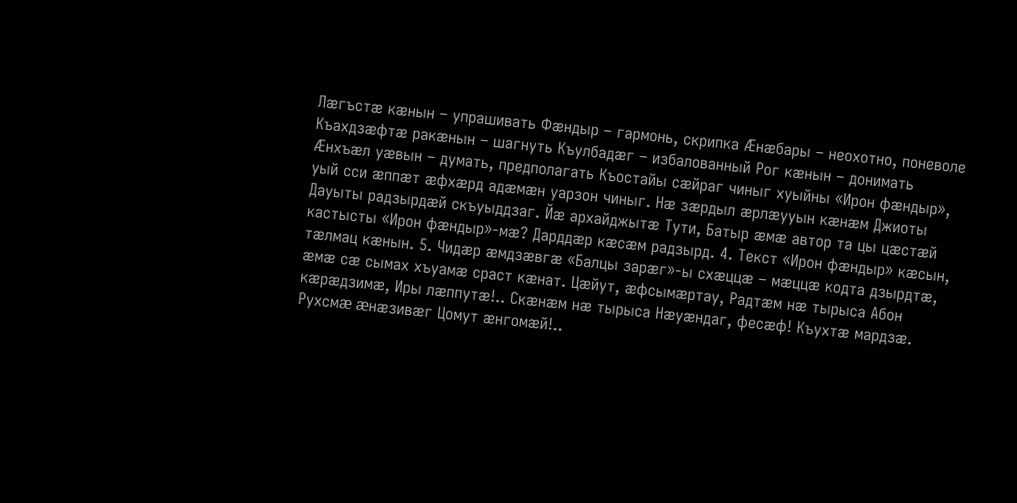Лæгъстæ кæнын – упрашивать Фæндыр – гармонь, скрипка Æнæбары – неохотно, поневоле Къахдзæфтæ ракæнын – шагнуть Къулбадæг – избалованный Рог кæнын – донимать Æнхъæл уæвын – думать, предполагать Къостайы сæйраг чиныг хуыйны «Ирон фæндыр», уый сси æппæт æфхæрд адæмæн уарзон чиныг. Нæ зæрдыл æрлæууын кæнæм Джиоты Дауыты радзырдæй скъуыддзаг. Йæ архайджытæ Тути, Батыр æмæ автор та цы цæстæй кастысты «Ирон фæндыр»-мæ? Дарддæр кæсæм радзырд. 4. Текст «Ирон фæндыр» кæсын, тæлмац кæнын. 5. Чидæр æмдзæвгæ «Балцы зарæг»-ы схæццæ – мæццæ кодта дзырдтæ, æмæ сæ сымах хъуамæ сраст кæнат. Цæйут, æфсымæртау, Радтæм нæ тырыса Абон кæрæдзимæ, Иры лæппутæ!.. Скæнæм нæ тырыса Нæуæндаг, фесæф! Къухтæ мардзæ. Рухсмæ æнæзивæг Цомут æнгомæй!..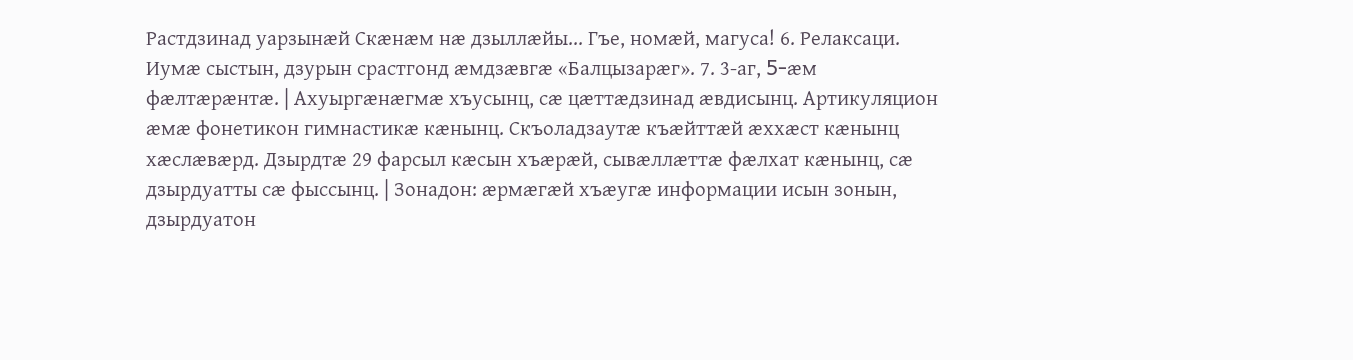Растдзинад уарзынæй Скæнæм нæ дзыллæйы... Гъе, номæй, магуса! 6. Релаксаци. Иумæ сыстын, дзурын срастгонд æмдзæвгæ «Балцызарæг». 7. 3-аг, 5-æм фæлтæрæнтæ. | Ахуыргæнæгмæ хъусынц, сæ цæттæдзинад æвдисынц. Артикуляцион æмæ фонетикон гимнастикæ кæнынц. Скъоладзаутæ къæйттæй æххæст кæнынц хæслæвæрд. Дзырдтæ 29 фарсыл кæсын хъæрæй, сывæллæттæ фæлхат кæнынц, сæ дзырдуатты сæ фыссынц. | Зонадон: æрмæгæй хъæугæ информации исын зонын, дзырдуатон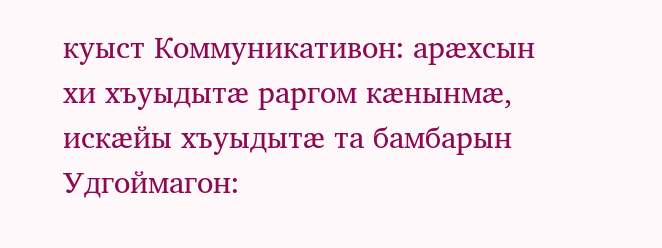куыст Коммуникативон: арæхсын хи хъуыдытæ раргом кæнынмæ, искæйы хъуыдытæ та бамбарын Удгоймагон: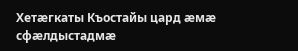Хетæгкаты Къостайы цард æмæ сфæлдыстадмæ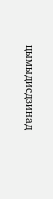цымыдисдзинад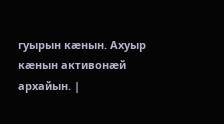гуырын кæнын. Ахуыр кæнын активонæй архайын. |